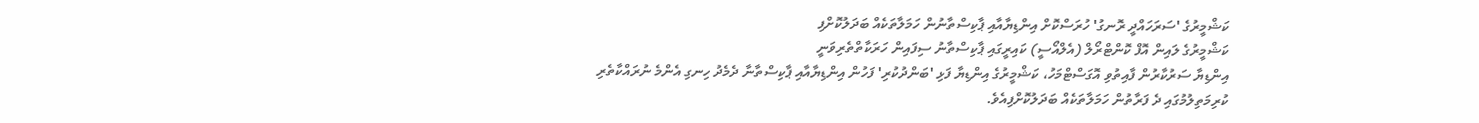ކަޝްމީރުގެ 'ސަރަހައްދީ ރޮނގު' ހުރަސްކޮށް އިންޑިޔާއާއި ޕާކިސްތާނުން ހަމަލާތަކެއް ބަދަލުކޮށްފި
ކަޝްމީރުގެ ލައިން އޮފް ކޮންޓްރޯލް (އެލްއޯސީ) ކައިރީގައި ޕާކިސްތާނު ސިފައިން ހަރަކާތްތެރިވަނީ
އިންޑިޔާ ސަރުކާރުން ފާއިތުވި އޮގަސްޓްމަހު، ކަޝްމީރުގެ އިންޑިޔާ ފަޅި 'ބަންދުކުރި' ފަހުން އިންޑިޔާއާއި ޕާކިސްތާނާ ދެމެދު ހިނގި އެންމެ ނުރައްކާތެރި ކުރިމަތިލުމުގައި ދެ ފަރާތުން ހަމަލާތަކެއް ބަދަލުކޮށްފިއެވެ.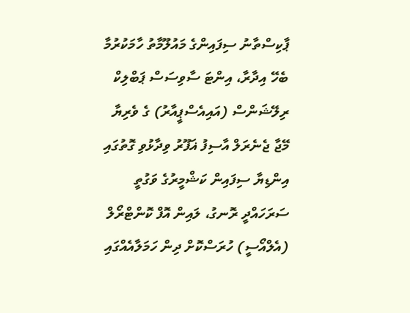ޕާކިސްތާނު ސިފައިންގެ މައުލޫމާތު ހާމަކުރުމާ ބެހޭ އިދާރާ، އިންޓަ ސާވިސަސް ޕަބްލިކް ރިލޭޝަންސް (އައިއެސްޕީއާރު) ގެ ވެރިޔާ މޭޖާ ޖެނެރަލް އާސިފު ޣަފޫރު ވިދާޅުވި ގޮތުގައި އިންޑިޔާ ސިފައިން ކަޝްމީރުގެ ވަގުތީ ސަރަހައްދީ ރޮނގު، ލައިން އޮފް ކޮންޓްރޯލް (އެލްއޯސީ) ހުރަސްކޮށް ދިން ހަމަލާއެއްގައި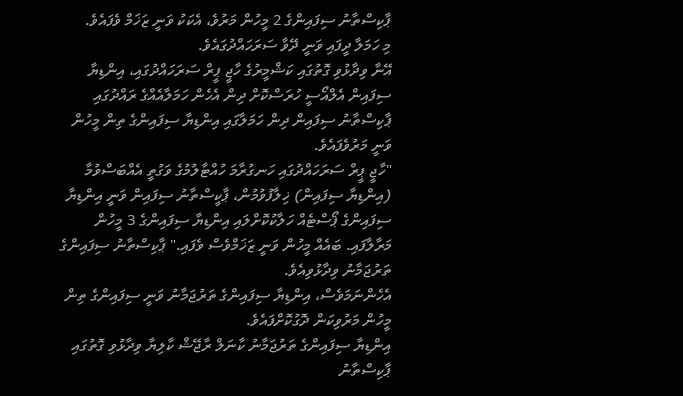ޕާކިސްތާނު ސިފައިންގެ 2 މީހުން މަރުވެ، އެކަކު ވަނީ ޒަޚަމް ވެފައެވެ.
މި ހަމަލާ ދީފައި ވަނީ ދޭވާ ސަރަހައްދުގައެވެ.
އޭނާ ވިދާޅުވި ގޮތުގައި ކަޝްމީރުގެ ހާޖީ ޕީރް ސަރަހައްދުގައި، އިންޑިޔާ ސިފައިން އެލްއޯސީ ހުރަސްކޮށް ދިން އެހެން ހަމަލާއެއްގެ ރައްދުގައި ޕާކިސްތާނު ސިފައިން ދިން ހަމަލާގައި އިންޑިޔާ ސިފައިންގެ ތިން މީހުން ވަނީ މަރުވެފައެވެ.
"ހާޖީ ޕީރް ސަރަހައްދުގައި ހަނގުރާމަ ހުއްޓާލުމުގެ ވަގުތީ އެއްބަސްވުމާ (އިންޑިޔާ ސިފައިން) ޚިލާފުވުމުން، ޕާކީސްތާނު ސިފައިން ވަނީ އިންޑިޔާ ސިފައިންގެ ޕޯސްޓެއް ހަލާކުކޮށްލައި އިންޑިޔާ ސިފައިންގެ 3 މީހުން މަރާލާފައި. ބައެއް މީހުން ވަނީ ޒަޚަމްވެސް ވެފައި." ޕާކިސްތާނު ސިފައިންގެ ތަރުޖަމާނު ވިދާޅުވިއެވެ.
އެހެންނަމަވެސް، އިންޑިޔާ ސިފައިންގެ ތަރުޖަމާނު ވަނީ ސިފައިންގެ ތިން މީހުން މަރުވިކަން ދޮގުކޮށްފައެވެ.
އިންޑިޔާ ސިފައިންގެ ތަރުޖަމާނު ކާނަލް ރާޖޭޝް ކާލިޔާ ވިދާޅުވި ގޮތުގައި ޕާކިސްތާނު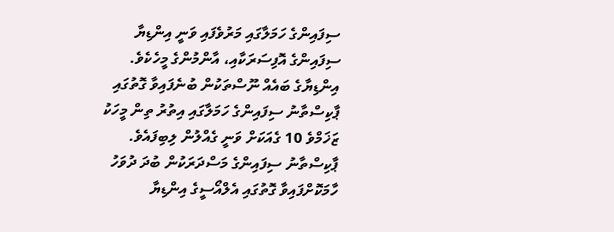ސިފައިންގެ ހަމަލާގައި މަރުވެފައި ވަނީ އިންޑިޔާ ސިފައިންގެ އޮފިސަރަކާއި، އާންމުންގެ މީހެކެވެ. އިންޑިޔާގެ ބައެއް ނޫސްތަކުން ބުނެފައިވާ ގޮތުގައި ޕާކިސްތާނު ސިފައިންގެ ހަމަލާގައި އިތުރު ތިން މީހަކު ޒަޚަމްވެ 10 ގެއަކަށް ވަނީ ގެއްލުން ލިބިފައެވެ.
ޕާކިސްތާނު ސިފައިންގެ މަސްދަރަކުން ބުދަ ދުވަހު ހާމަކޮށްފައިވާ ގޮތުގައި އެލްއޯސީގެ އިންޑިޔާ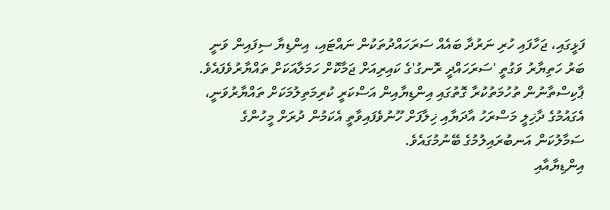ފަޅީގައި، ޖަހާފައި ހުރި ނަރުދާ ބައެއް ސަރަހައްދުތަކުން ނައްޓައި، އިންޑިޔާ ސިފައިން ވަނީ ބަރު ހަތިޔާރު ވަގުތީ 'ސަރަހައްދީ ރޮނގު'ގެ ކައިރިއަށް ޖަމާކޮށް ހަމަލާއަކަށް ތައްޔާރުވެފައެވެ.
ޕާކިސްތާނުން ތުހުމަތުކުރާ ގޮތުގައި އިންޑިޔާއިން އަސްކަރީ ކުރިމަތިލުމަކަށް ތައްޔާރުވަނީ، އެގައުމުގެ ދާޚިލީ މަސްރަހު އާދަޔާއި ޚިލާފަށް ހޫނުވެފައިވާތީ އެކަމުން ދުރަށް މީހުންގެ ސަމާލުކަން އަނބުރައިލުމުގެ ބޭނުމުގައެވެ.
އިންޑިޔާއާއި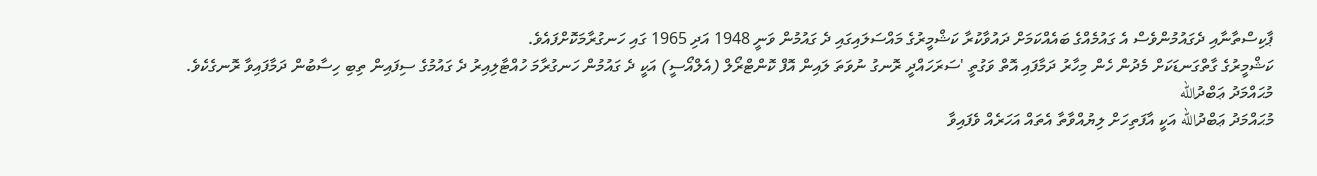ޕާކިސްތާނާއި ދެގައުމުންވެސް އެ ގައުމެއްގެ ބައެއްކަމަށް ދައުވާކުރާ ކަޝްމީރުގެ މައްސަލައިގައި ދެ ގައުމުން ވަނީ 1948 އަދި 1965 ގައި ހަނގުރާމަކޮށްފައެވެ.
ކަޝްމީރުގެ ގާތްގަނޑަކަށް މެދުން ހެން މިހާރު ދަމާފައި އޮތް ވަގުތީ 'ސަރަހައްދީ ރޮނގު ނުވަތަ ލައިން އޮފް ކޮންޓްރޯލް (އެލްއޯސީ) އަކީ ދެ ގައުމުން ހަނގުރާމަ ހުއްޓާލިއިރު ދެ ގައުމުގެ ސިފައިން ތިބި ހިސާބުން ދަމާފައިވާ ރޮނގެކެވެ.
މުޙައްމަދު ޢަބްދުالله
މުޙައްމަދު ޢަބްދުالله އަކީ އާފަތިހަށް ލިޔުއްވާތާ އެތައް އަހަރެއް ވެފައިވާ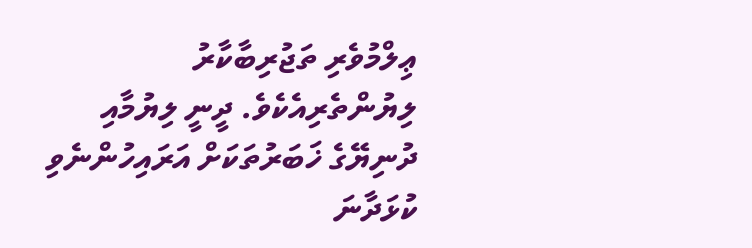ޢިލްމުވެރި ތަޖުރިބާކާރު ލިޔުންތެރިއެކެވެ. ދީނީ ލިޔުމާއި ދުނިޔޭގެ ޚަބަރުތަކަށް އަރައިހުންނެވި ކުޅަދާނަ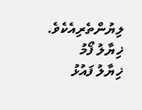ލިޔުންތެރިއެކެވެ.
ޚިޔާލު ފޯމު
ޚިޔާލު ފައުޅު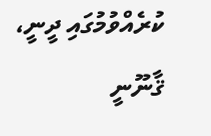ކުރެއްވުމުގައި ދީނީ، ޤާނޫނީ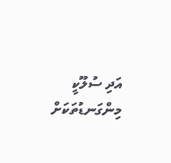އަދި ސުލޫކީ މިންގަނޑުތަކަށް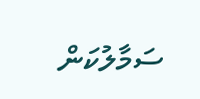ސަމާލުކަން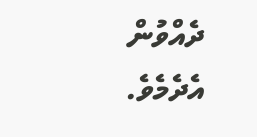ދެއްވުން އެދެމެވެ.